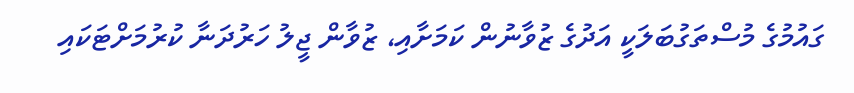ގައުމުގެ މުސްތަގުބަލަކީ އަދުގެ ޒުވާނުން ކަމަށާއި، ޒުވާން ޖީލު ހަރުދަނާ ކުރުމަށްޓަކައި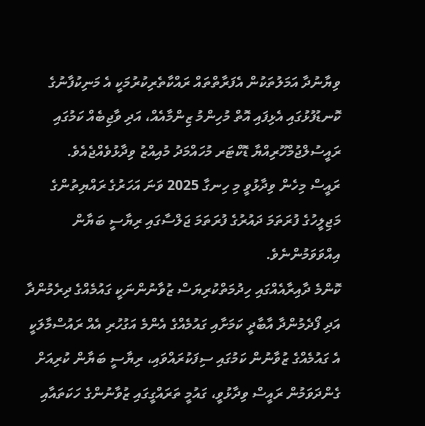ވިޔާނުދާ އަމަލުތަކުން އެފަރާތްތައް ރައްކާތެރިކުރުމަކީ އެ މަނިކުފާނުގެ ކޮނޑުފުޅުގައި އެޅިފައި އޮތް މުހިންމު ޒިންމާއެއް، އަދި ވާޖިބެއް ކަމުގައި ރައީސުލްޖުމްހޫރިއްޔާ ޑޮކްޓަރ މުހައްމަދު މުއިއްޒު ވިދާޅުވެއްޖެއެވެ.
ރައީސް މިހެން ވިދާޅުވީ މި ހިނގާ 2025 ވަނަ އަހަރުގެ ރައްޔިތުންގެ މަޖިލީހުގެ ފުރަތަމަ ދައުރުގެ ފުރަތަމަ ޖަލްސާގައި ރިޔާސީ ބަޔާން އިއްވަވަމުންނެވެ.
ކޮންމެ ދާއިރާއެއްގައި ހިދުމަތްކުރިޔަސް ޒުވާނުންނަކީ ގައުމެއްގެ ދިރެމުންދާ އަދި ފޯދެމުންދާ އާބާދީ ކަމަށާއި ގައުމެއްގެ އެންމެ އަގުހުރި އެއް ރައުސްމާލަކީ އެ ގައުމެއްގެ ޒުވާނުން ކަމުގައި ސިފަކުރައްވައި، ރިޔާސީ ބަޔާން ކުރިއަށް ގެންދަވަމުން ރައީސް ވިދާޅުވީ، ގައުމީ ތަރައްގީގައި ޒުވާނުންގެ ހަކަތައާއި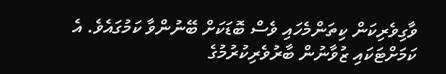ވާގިވެރިކަން ކިތަންމެހައި ވެސް ބޮޑަކަށް ބޭނުންވާ ކަމުގައެވެ. އެ ކަމަށްޓަކައި ޒުވާނުން ބާރުވެރިކުރުމުގެ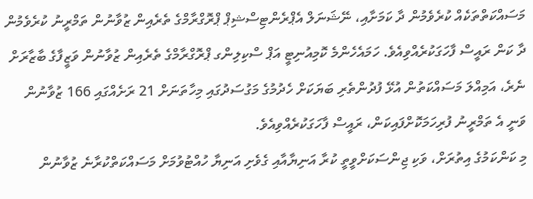މަސައްކަތްތަކެއް ކުރެވެމުން ދާ ކަމަށާއި، ނޭޝަނަލް އެޕްރެންޓިސްޝިޕް ޕްރޮގްރާމްގެ ތެރެއިން ޒުވާނުން ތަމްރީނު ކުރެވެމުން ދާ ކަން ރައީސް ފާހަގަކުރެއްވިއެވެ. ހަމައެހެންމެ ކޮމިއުނިޓީ އަޕް ސްކިލިންގ ޕްރޮގްރާމްގެ ތެރެއިން ޒުވާނުން ވަޒީފާގެ ބާޒާރަށް ނެރެ، އަމިއްލަ މަސައްކަތުން އުޅޭ ފުދުންތެރި ބަޔަކަށް ހެދުމުގެ މަގުސަދުގައި މިހާތަނަށް 21 ރަށެއްގައި 166 ޒުވާނުން ވަނީ އެ ތަމްރީނު ފުރިހަމަކޮށްފައިކަން، ރައީސް ފާހަގަކުރެއްވިއެވެ.
މި ކަންކަމުގެ އިތުރަށް، ވަކި ޖިންސަކަށްވީތީ ކުރާ އަނިޔާއާއި ގެވެށި އަނިޔާ ހުއްޓުވުމަށް މަސައްކަތްކުރާނެ ޒުވާނުން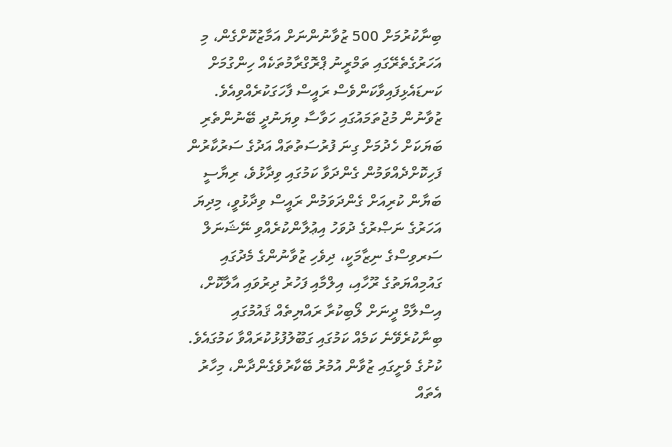ބިނާކުރުމަށް 500 ޒުވާނުންނަށް އަމާޒުކޮށްގެން، މި އަހަރުގެތެރޭގައި ތަމްރީނު ޕްރޮގްރާމުތަކެއް ހިންގުމަށް ކަނޑައެޅިފައިވާކަންވެސް ރައީސް ފާހަގަކުރެއްވިއެވެ.
ޒުވާނުން މުޖުތަމައުގައި ހަވާސާ ވިޔަނުދީ ބޭނުންތެރި ބަޔަކަށް ހެދުމަށް ގިނަ ފުރުސަތުތައް އަދުގެ ސަރުކާރުން ފަހިކޮށްދެއްވަމުން ގެންދަވާ ކަމުގައި ވިދާޅުވެ، ރިޔާސީ ބަޔާން ކުރިއަށް ގެންދަވަމުން ރައީސް ވިދާޅުވީ، މިދިޔަ އަހަރުގެ ނަޞްރުގެ ދުވަހު އިޢުލާންކުރެއްވި ނޭޝަނަލް ސަރވިސްގެ ނިޒާމަކީ، ދިވެހި ޒުވާނުންގެ މެދުގައި ގައުމިއްޔަތުގެ ރޫހާއި، އިލްމާއި ފަހުރު ދިރުވައި އާލާކޮށް، އިސްލާމް ދީނަށް ލޯބިކުރާ ރައްޔިތެއް ޤައުމުގައި ބިނާކުރެވޭނެ ކަމެއް ކަމުގައި ގަބޫލުފުޅުކުރައްވާ ކަމުގައެވެ. ކުށުގެ ވެށީގައި ޒުވާން އުމުރު ބޭކާރުވެގެންދާން، މިހާރު އެތައް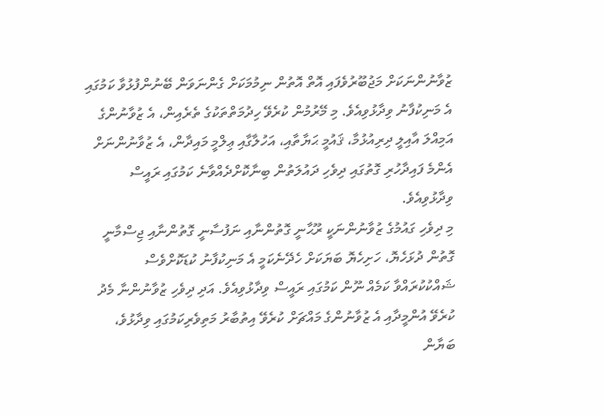ޒުވާނުންނަކަށް މަޖުބޫރުވެފައި އޮތް އޮތުން ނިމުމަކަށް ގެންނަވަން ބޭނުންފުޅުވާ ކަމުގައި އެ މަނިކުފާނު ވިދާޅުވިއެވެ. މި މޭރުމުން ކުރެވޭ ހިދުމަތްތަކުގެ ތެރެއިން، އެ ޒުވާނުންގެ އަމިއްލަ އާއިލީ ދިރިއުޅުމާ، ޤައުމީ ޙަޔާތާއި، އަހުލާގާއި ޢިލްމީ މައިދާން، އެ ޒުވާނުންނަށް އެންމެ ފައިދާހުރި ގޮތުގައި ދިވެހި ދައުލަތުން ބިނާކޮށްދެއްވާނެ ކަމުގައި ރައީސް ވިދާޅުވިއެވެ.
މި ދިވެހި ގައުމުގެ ޒުވާނުންނަކީ ރޫޙާނީ ގޮތުންނާއި ނަފުސާނީ ގޮތުންނާއި ޖިސްމާނީ ގޮތުން ދުޅަހެޔޮ، ހަށިހެޔޮ ބަޔަކަށް ހެދޭނެކަމީ އެ މަނިކުފާނު ކުޑަކޮށްވެސް ޝައްކުކުރައްވާ ކަމެއް ނޫން ކަމުގައި ރައީސް ވިދާޅުވިއެވެ. އަދި ދިވެހި ޒުވާނުންނާ މެދު ކުރެވޭ އުންމީދާއި އެ ޒުވާނުންގެ މައްޗަށް ކުރެވޭ އިތުބާރު މަތިވެރިކަމުގައި ވިދާޅުވެ، ބަޔާން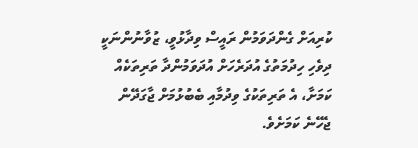ކުރިއަށް ގެންދަވަމުން ރައީސް ވިދާޅުވީ، ޒުވާނުންނަކީ ދިވެހި ހިދުމަތުގެ އުދަރެހަށް އުދަވަމުންދާ ތަރިތަކެއް ކަމަށާ، އެ ތަރިތަކުގެ ވިދުމާއި ބެބުޅުމަށް ޖާގަދޭން ޖެހޭނެ ކަމަށެވެ.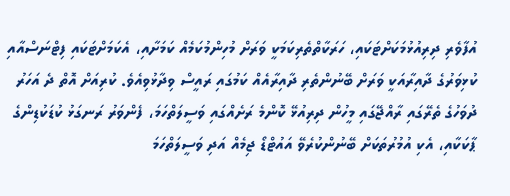އުފާވެރި ދިރިއުޅުމަކަށްޓަކައި، ހަރަކާތްތެރިކަމަކީ ވަރަށް މުހިންމުކަމެއް ކަމަށާއި، އެކަމަށްޓަކައި ފިޓްނަސްއާއި ކުޅިވަރުގެ ދާއިރާއަކީ ވަރަށް ބޭނުންތެރި ދާއިރާއެއް ކަމުގައި ރައީސް ވިދާޅުވިއެވެ. ކުރިއަށް އޮތް ދެ އަހަރު ދުވަހުގެ ތެރޭގައި ރާއްޖޭގައި މީހުން ދިރިއުޅޭ ކޮންމެ ރަށެއްގައި ވަސީލަތްހަމަ، ފެންވަރު ރަނގަޅު ކުޑަކުޑިންގެ ޕާކަކާއި، އެކި އުމުރުތަކަށް ބޭނުންކުރެވޭ އައުޓްޑޯ ޖިމެއް އަދި ވަސީލަތްހަމަ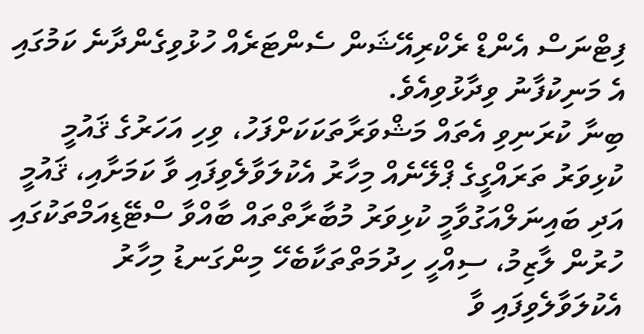ފިޓްނަސް އެންޑް ރެކްރިއޭޝަން ސެންޓަރެއް ހުޅުވިގެންދާނެ ކަމުގައި އެ މަނިކުފާނު ވިދާޅުވިއެވެ.
ބިނާ ކުރަނިވި އެތައް މަޝްވަރާތަކަކަށްފަހު، ވިހި އަހަރުގެ ޤައުމީ ކުޅިވަރު ތަރައްގީގެ ޕްލޭނެއް މިހާރު އެކުލަވާލެވިފައި ވާ ކަމަށާއި، ޤައުމީ އަދި ބައިނަލްއަގުވާމީ ކުޅިވަރު މުބާރާތްތައް ބާއްވާ ސްޓޭޑިއަމްތަކުގައި ހުރުން ލާޒިމު، ސިއްހީ ހިދުމަތްތަކާބެހޭ މިންގަނޑު މިހާރު އެކުލަވާލެވިފައި ވާ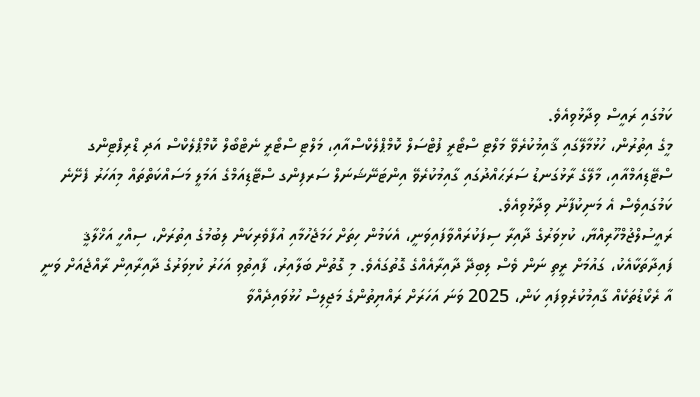ކަމުގައި ރައީސް ވިދާޅުވިއެވެ.
މީގެ އިތުރުން، ހުޅުމާލޭގައި ޤާއިމުކުރެވޭ މަލްޓި ސްޓޯރީ ފުޓްސަލް ކޮމްޕްލެކްސްއާއި، މަލްޓި ސްޓޯރީ ނެޓްބޯލް ކޮމްޕްލެކްސް އަދި ޑްރިފްޓިންގ ސްޓޭޑިއަމްއާއި، މާލޭގެ ރާޅުގަނޑު ސަރަޙައްދުގައި ގާއިމުކުރެވޭ އިންޓަނޭޝަނަލް ސަރފިންގ ސްޓޭޑިއަމްގެ އަމަލީ މަސައްކަތްތައް މިއަހަރު ފެށޭނެ ކަމުގައިވެސް އެ މަނިކުފާނު ވިދާޅުވިއެވެ.
ރައީސުލްޖުމްހޫރިއްޔާ، ކުޅިވަރުގެ ދާއިރާ ސިފަކުރައްވާފައިވަނީ، އެކަމުން ހިތަށް ހަމަޖެހުމާއި އުފާވެރިކަން ލިބުމުގެ އިތުރަށް، ސިއްހީ އަޚްލާޤީ ފައިދާތަކާއެކު، ގައުމަށް ރީތި ނަން ވެސް ލިބިދޭ ދާއިރާއެއްގެ ގޮތުގައެވެ. މި ގޮތުން ބަލާއިރު، ފާއިތުވި އަހަރު ކުޅިވަރުގެ ދާއިރާއިން ރާއްޖެއަށް ވަނީ އާ ރެކޯޑުތަކެއް ގާއިމުކުރެވިފައި ކަން، 2025 ވަނަ އަހަރަށް ރައްޔިތުންގެ މަޖިލިސް ހުޅުވައިދެއްވާ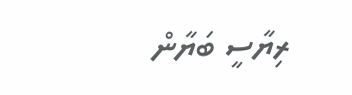ރިޔާސީ ބަޔާން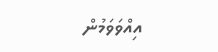އިއްވަވަމުން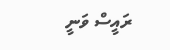ރައީސް ވަނީ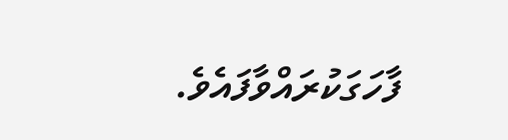ފާހަގަކުރައްވާފައެވެ.